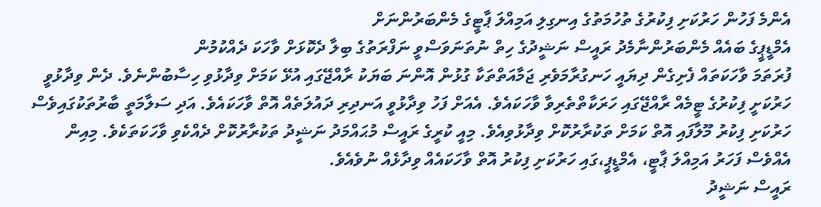އެންމެ ފަހުން ހަރުކަށި ފިކުރުގެ ތުހުމަތުގެ އިނގިލި އަމިއްލަ ޕާޓީގެ މެންބަރުންނަށް
އެމްޑީޕީގެ ބައެއް މެންބަރުންނާމެދު ރައީސް ނަޝީދުގެ ހިތް ނުތަނަވަސްވީ ނަފްރަތުގެ ބިލާ ދެކޮޅަށް ވާހަކަ ދެއްކުމުން
ފުރަތަމަ ވާހަކަތައް ފެށިގެން ދިޔައީ ހަނގުރާމަވެރި ޖަމާއަތްތަކާ ގުޅުން އޮންނަ ބަޔަކު ރާއްޖޭގައި އުޅޭ ކަމަށް ވިދާޅުވި ހިސާބުންނެވެ. ދެން ވިދާޅުވީ ހަރުކަށީ ފިކުރުގެ ޓީމެއް ރާއްޖޭގައި ހަރަކާތްތެރިވާ ވާހަކައެވެ. އެއަށް ފަހު ވިދާޅުވީ އަނދިރި ދައުލަތެއް އޮތް ވާހަކައެވެ. އަދި ސަލާމަތީ ބާރުތަކުގައިވެސް ހަރުކަށި ފިކުރު މޫލާފައި އޮތް ކަމަށް ތަކުރާރުކޮށް ވިދާޅުވިއެވެ. މިއީ ކުރީގެ ރައީސް މުޙައްމަދު ނަޝީދު ތަކުރާރުކޮށް ދެއްކެވި ވާހަކަތަކެވެ. މިއިން އެއްވެސް ފަހަރު އަމިއްލަ ޕާޓީ، އެމްޑީޕީ،ގައި ހަރުކަށި ފިކުރު އޮތް ވާހަކައެއް ވިދާޅެއް ނުވެއެވެ.
ރައީސް ނަޝީދު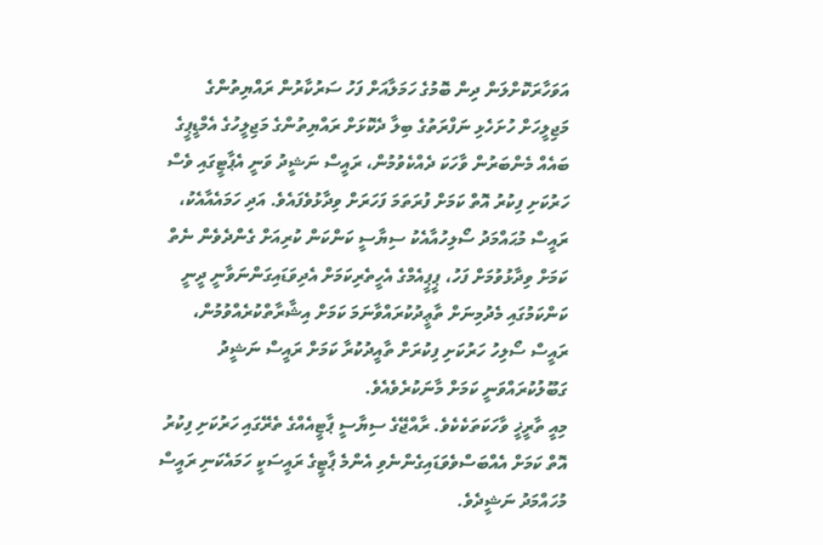އަވަހާރަކޮށްލަން ދިން ބޮމުގެ ހަމަލާއަށް ފަހު ސަރުކާރުން ރައްޔިތުންގެ މަޖިލީހަށް ހުށަހެޅި ނަފްރަތުގެ ބިލާ ދެކޮޅަށް ރައްޔިތުންގެ މަޖިލީހުގެ އެމްޑީޕީގެ ބައެއް މެންބަރުން ވާހަކަ ދެއްކެވުމުން، ރައީސް ނަޝީދު ވަނީ އެޕާޓީގައި ވެސް ހަރުކަށި ފިކުރު އޮތް ކަމަށް ފުރަތަމަ ފަހަރަށް ވިދާޅުވެފައެވެ. އަދި ހަމައެއާއެކު، ރައީސް މުޙައްމަދު ސޯލިހުއާއެކު ސިޔާސީ ކަންކަން ކުރިއަށް ގެންދެވެން ނެތް ކަމަށް ވިދާޅުވުމަށް ފަހު، ޕީޕީއެމްގެ އެހީތެރިކަމަށް އެދިވަޑައިގަންނަވާނީ ދީނީ ކަންކަމުގައި މެދުމިނަށް ތާޢީދުކުރައްވާނަމަ ކަމަށް އިޝާރާތްކުރެއްވުމުން، ރައީސް ސޯލިހު ހަރުކަށި ފިކުރަށް ތާއީދުކުރާ ކަމަށް ރައީސް ނަޝީދު ގަބޫލުކުރައްވަނީ ކަމަށް މާނަކުރެވެއެވެ.
މިއީ ތާރީޚީ ވާހަކަތަކެކެވެ. ރާއްޖޭގެ ސިޔާސީ ޕާޓީއެއްގެ ތެރޭގައި ހަރުކަށި ފިކުރު އޮތް ކަމަށް އެއްބަސްވެވަޑައިގެންނެވި އެންމެ ޕާޓީގެ ރައީސަކީ ހަމައެކަނި ރައީސް މުހައްމަދު ނަޝީދެވެ.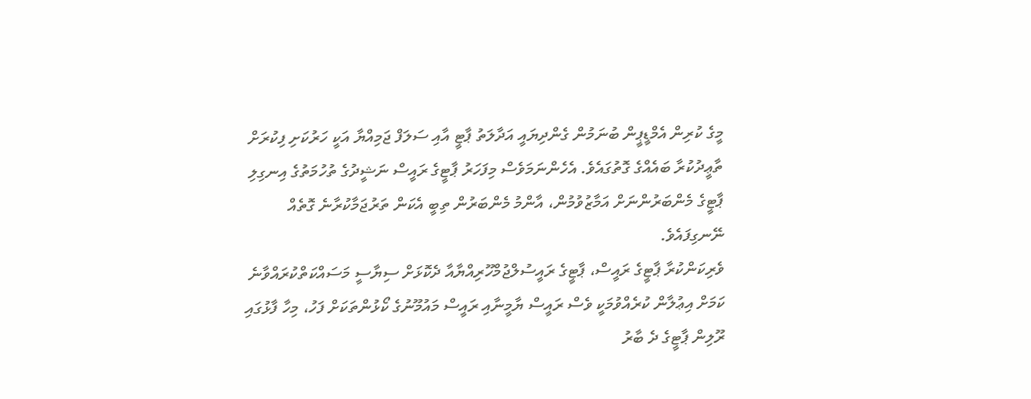މީގެ ކުރިން އެމްޑީޕީން ބުނަމުން ގެންދިޔައީ އަދާލަތު ޕާޓީ އާއި ސަލަފް ޖަމިއްޔާ އަކީ ހަރުކަށި ފިކުރަށް ތާޢީދުކުރާ ބައެއްގެ ގޮތުގައެވެ. އެހެންނަމަވެސް މިފަހަރު ޕާޓީގެ ރައީސް ނަޝީދުގެ ތުހުމަތުގެ އިނގިލި ޕާޓީގެ މެންބަރުންނަށް އަމާޒުވުމުން، އާންމު މެންބަރުން ތިބީ އެކަން ތަރުޖަމާކުރާނެ ގޮތެއް ނޭނގިފައެވެ.
ވެރިކަންކުރާ ޕާޓީގެ ރައީސް، ޕާޓީގެ ރައީސުލްޖުމްހޫރިއްޔާއާ ދެކޮޅަށް ސިޔާސީ މަސައްކަތްކުރައްވާނެ ކަމަށް އިޢުލާން ކުރެއްވުމަކީ ވެސް ރައީސް ޔާމީނާއި ރައީސް މައުމޫނުގެ ކޯޅުންތަކަށް ފަހު، މިހާ ފާޅުގައި ރޫލިން ޕާޓީގެ ދެ ބާރު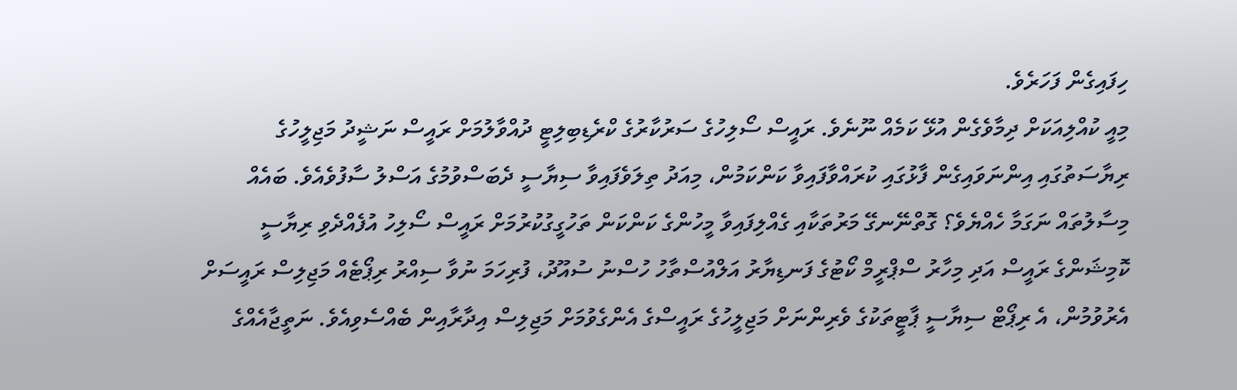ހިފައިގެން ފަހަރެވެ.
މިއީ ކުއްލިއަކަށް ދިމާވެގެން އުޅޭ ކަމެއް ނޫނެވެ. ރައީސް ސޯލިހުގެ ސަރުކާރުގެ ކްރެޑިބިލިޓީ ދުއްވާލުމަށް ރައީސް ނަޝީދު މަޖިލީހުގެ ރިޔާސަތުގައި އިންނަވައިގެން ފާޅުގައި ކުރައްވާފައިވާ ކަންކަމުން، މިއަދު ތިލަވެފައިވާ ސިޔާސީ ދެބަސްވުމުގެ އަސްލު ސާފުވެއެވެ. ބައެއް މިސާލުތައް ނަގަމާ ހެއްޔެވެ؟ ގޮތްނޭނގޭ މަރުތަކާއި ގެއްލިފައިވާ މީހުންގެ ކަންކަން ތަހުގީގުކުރުމަށް ރައީސް ސޯލިހު އުފެއްދެވި ރިޔާސީ ކޮމިޝަންގެ ރައީސް އަދި މިހާރު ސްޕްރީމް ކޯޓުގެ ފަނޑިޔާރު އަލްއުސްތާހު ހުސްނު ސުއޫދު، ފުރިހަމަ ނުވާ ސިއްރު ރިޕޯޓެއް މަޖިލިސް ރައީސަށް އެރުވުމުން، އެ ރިޕޯޓް ސިޔާސީ ޕާޓީތަކުގެ ވެރިންނަށް މަޖިލީހުގެ ރައީސްގެ އެންގެވުމަށް މަޖިލިސް އިދާރާއިން ބެއްސެވިއެވެ. ނަތީޖާއެއްގެ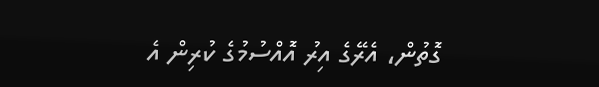ގޮތުން، އެރޭގެ އިރު އޮއްސުމުގެ ކުރިން އެ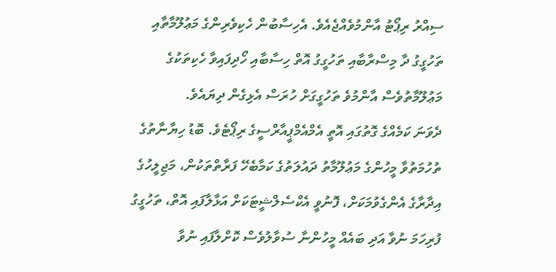ސިއްރު ރިޕޯޓު އާންމުވެއްޖެއެވެ. އެހިސާބުން ހެކިވެރިންގެ މަޢުލޫމާތާއި ތަހުގީގު ދާ މިސްރާބާއި ތަހުގީގު އޮތް ހިސާބާއި ހޯދިފައިވާ ހެކިތަކުގެ މަޢުލޫމާތުވެސް އާންމުވެ ތަހުގީގަށް ހުރަސް އެޅިގެން ދިޔައެވެ.
ދެވަނަ ކަމެއްގެ ގޮތުގައި އޮތީ އެމްއެމްޕީއާރްސީގެ ރިޕޯޓެވެ. ބޮޑު ހިޔާނާތުގެ ތުހުމަތުވާ މީހުންގެ މަޢުލޫމާތު ދައުލަތުގެ ކަމާބެހޭ ފަރާތްތަކުން، މަޖިލީހުގެ އިދާރާގެ އެންގެވުމަކަށް، ފޮނުވީ އެކްސެލްޝީޓަކަށް އަޅާލާފައި އޮތް، ތަހުގީގު ފުރިހަމަ ނުވާ އަދި ބައެއް މީހުންނާ ސުވާލުވެސް ކޮށްލާފައި ނުވާ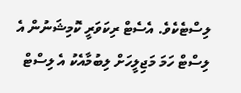ލިސްޓެކެވެ. އެސެޓް ރިކަވަރީ ކޮމިޝަނުން އެ ލިސްޓް ހަމަ މަޖިލީހަށް ލިބުމާއެކު އެ ލިސްޓް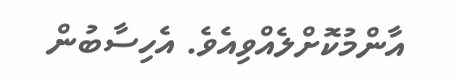އާންމުކޮށްލެއްވިއެވެ. އެހިސާބުން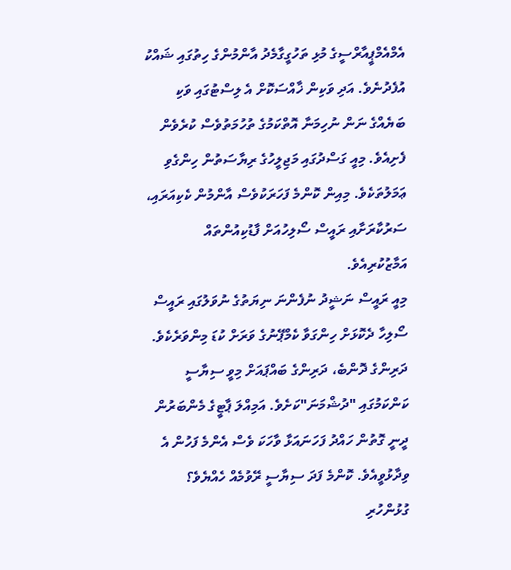އެމްއެމްޕީއާރްސީގެ މުޅި ތަހުގީގާމެދު އާންމުންގެ ހިތުގައި ޝައްކު އުފެދުނެވެ. އަދި ވަކިން ޚާއްސަކޮށް އެ ލިސްޓުގައި ވަކި ބަޔެއްގެ ނަން ނުހިމަނާ އޮތްކަމުގެ ތުހުމަތުވެސް ކުރެވެން ފެށިއެވެ. މިއީ ގަސްދުގައި މަޖިލީހުގެ ރިޔާސަތުން ހިންގެވި ޢަމަލުތަކެވެ. މިއިން ކޮންމެ ފަހަރަކުވެސް އާންމުން ކެކިއަރައި، ސަރުކާރަށާއި ރައީސް ސޯލިހުއަށް ފާޑުކިއުންތައް އަމާޒުކުރިއެވެ.
މިއީ ރައީސް ނަޝީދު ނުފެންނަ ނިޔަތުގެ ނުވަލުގައި ރައީސް ސޯލިހާ ދެކޮޅަށް ހިންގަވާ ކެމްޕޭނުގެ ވަރަށް ކުޑަ މިންވަރެކެވެ. ދަރިންގެ ދޮންބެ، ދަރިންގެ ބައްޕައަށް މިވީ ސިޔާސީ ކަންކަމުގައި "ދުޝްމަނަ"ކަށެވެ. އަމިއްލަ ޕާޓީގެ މެންބަރުން ދީނީ ގޮތުން ހައްދު ފަހަނައަޅާ ވާހަކަ ވެސް އެންމެ ފަހުން އެ ވިދާޅުވީއެވެ. ކޮންމެ ފަދަ ސިޔާސީ ރޭވުމެއް ހެއްޔެވެ؟
ގުޅުންހުރި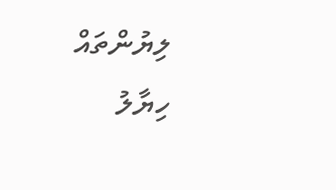ލިޔުންތައް
ހިޔާލު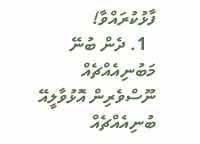ފާޅުކުރައްވާ!
  1. ދެން ބުނޭ މަބުނިއެއްޗެއް ނޫސްވެރިން އޮޅުވާލީއޭ ބުނިއެއްޗެއް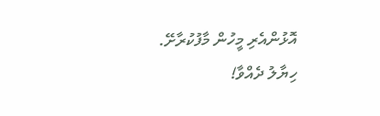އޮޅުންއެރި މީހުން މާފުކުރާށޭ.
ހިޔާލު ދެއްވާ!